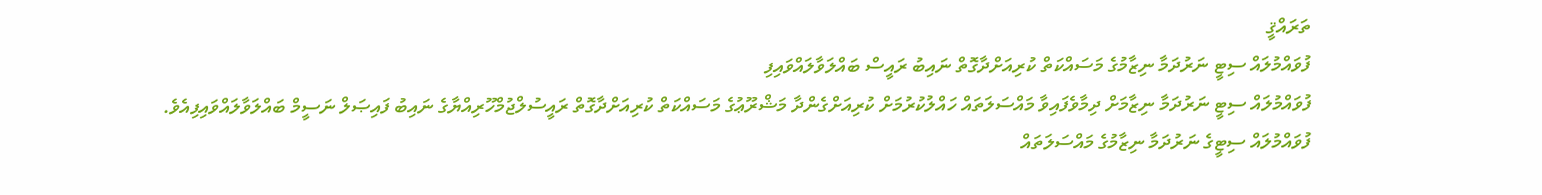ތަރައްޤީ
ފުވައްމުލައް ސިޓީ ނަރުދަމާ ނިޒާމުގެ މަސައްކަތް ކުރިއަށްދާގޮތް ނައިބު ރައީސް ބައްލަވާލައްވައިފި
ފުވައްމުލައް ސިޓީ ނަރުދަމާ ނިޒާމަށް ދިމާވެފައިވާ މައްސަލަތައް ހައްލުކުރުމަށް ކުރިއަށްގެންދާ މަޝްރޫޢުގެ މަސައްކަތް ކުރިއަށްދާގޮތް ރައީސުލްޖުމްހޫރިއްޔާގެ ނައިބު ފައިޞަލް ނަސީމް ބައްލަވާލައްވައިފިއެވެ.
ފުވައްމުލައް ސިޓީގެ ނަރުދަމާ ނިޒާމުގެ މައްސަލަތައް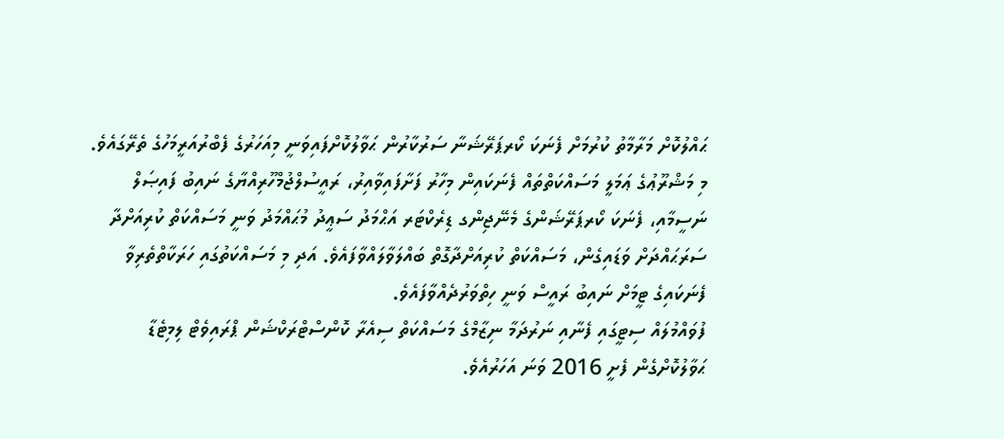ޙައްލުކޮށް މަރާމާތު ކުރުމަށް ފެނަކަ ކޯރޕަރޭޝަނާ ސަރުކާރުން ޙަވާލުކޮށްފައިވަނީ މިއަހަރުގެ ފެބްރުއަރީމަހުގެ ތެރޭގައެވެ. މި މަޝްރޫޢުގެ ޢަމަލީ މަސައްކަތްތައް ފެނަކައިން މިހާރު ފަށާފައިވާއިރު، ރައީސުލްޖުމްހޫރިއްޔާގެ ނައިބު ފައިޞަލް ނަސީމާއި، ފެނަކަ ކޯރޕަރޭޝަންގެ މެނޭޖިންގ ޑިރެކްޓަރ އަޙްމަދު ސަޢީދު މުޙައްމަދު ވަނީ މަސައްކަތް ކުރިއަށްދާ ސަރަޙައްދަށް ވަޑައިގެން، މަސައްކަތް ކުރިއަށްދާގޮތް ބައްލަވާލައްވާފައެވެ. އަދި މި މަސައްކަތުގައި ހަރަކާތްތެރިވާ ފެނަކައިގެ ޓީމަށް ނައިބު ރައީސް ވަނީ ހިތްވަރުދެއްވާފައެވެ.
ފުވައްމުލައް ސިޓީގައި ފެނާއި ނަރުދަމާ ނިޒާމްގެ މަސައްކަތް ސިއެރާ ކޮންސްޓްރަކްޝަން ޕްރައިވެޓް ލިމިޓެޑާ ޙަވާލުކޮށްގެން ފެށީ 2016 ވަނަ އަހަރުއެވެ.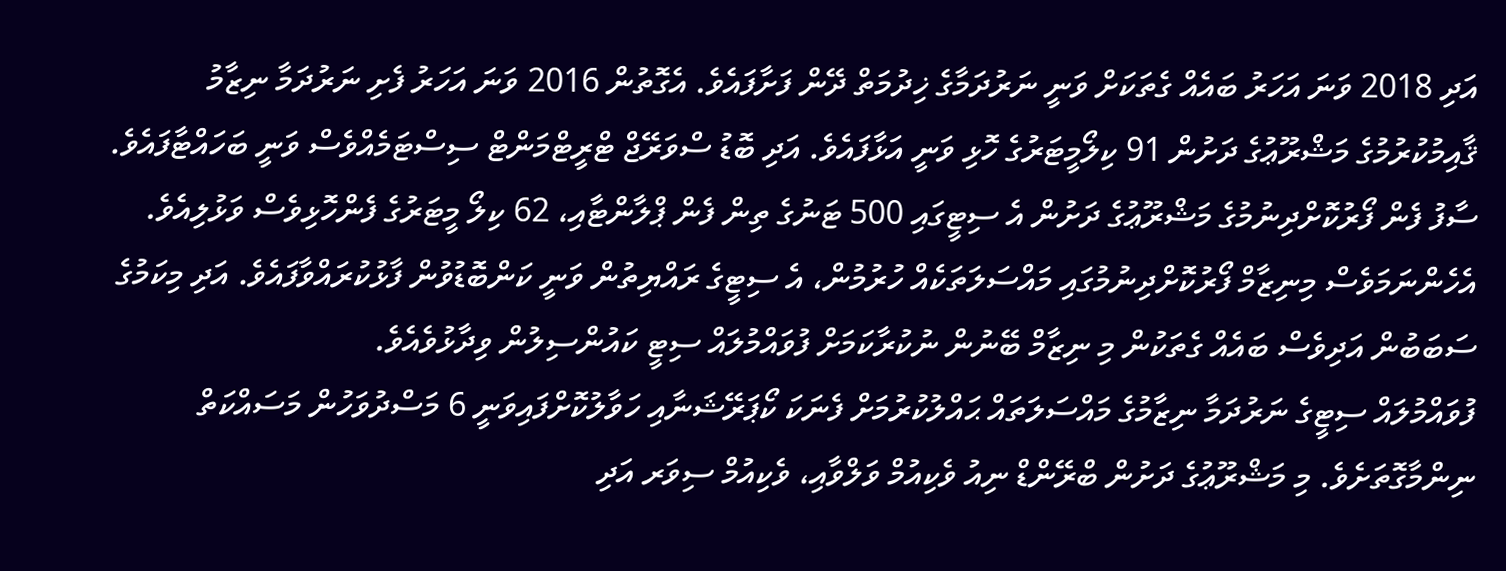އަދި 2018 ވަނަ އަހަރު ބައެއް ގެތަކަށް ވަނީ ނަރުދަމާގެ ޚިދުމަތް ދޭން ފަށާފައެވެ. އެގޮތުން 2016 ވަނަ އަހަރު ފެށި ނަރުދަމާ ނިޒާމު ޤާއިމުކުރުމުގެ މަޝްރޫޢުގެ ދަށުން 91 ކިލޯމީޓަރުގެ ހޮޅި ވަނީ އަޅާފައެވެ. އަދި ބޮޑު ސްވަރޭޖް ޓްރީޓްމަންޓް ސިސްޓަމެއްވެސް ވަނީ ބަހައްޓާފައެވެ.
ސާފު ފެން ފޯރުކޮށްދިނުމުގެ މަޝްރޫޢުގެ ދަށުން އެ ސިޓީގައި 500 ޓަނުގެ ތިން ފެން ޕްލާންޓާއި، 62 ކިލޯ މީޓަރުގެ ފެންހޮޅިވެސް ވަޅުލިއެވެ.
އެހެންނަމަވެސް މިނިޒާމް ފޯރުކޮށްދިނުމުގައި މައްސަލަތަކެއް ހުރުމުން، އެ ސިޓީގެ ރައްޔިތުން ވަނީ ކަންބޮޑުވުން ފާޅުކުރައްވާފައެވެ. އަދި މިކަމުގެ ސަބަބުން އަދިވެސް ބައެއް ގެތަކުން މި ނިޒާމް ބޭނުން ނުކުރާކަމަށް ފުވައްމުލައް ސިޓީ ކައުންސިލުން ވިދާޅުވެއެވެ.
ފުވައްމުލައް ސިޓީގެ ނަރުދަމާ ނިޒާމުގެ މައްސަލަތައް ޙައްލުކުރުމަށް ފެނަކަ ކޯޕަރޭޝަނާއި ހަވާލުކޮށްފައިވަނީ 6 މަސްދުވަހުން މަސައްކަތް ނިންމާގޮތަށެވެ. މި މަޝްރޫޢުގެ ދަށުން ބްރޭންޑް ނިއު ވެކިއުމް ވަލްވާއި، ވެކިއުމް ސިވަރ އަދި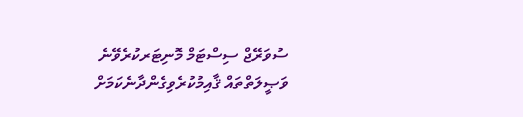ސުވަރޭޖް ސިސްޓަމް މޮނިޓަރކުރެވޭނެ ވަޞީލަތްތައް ޤާއިމުކުރެވިގެންދާނެކަމަށް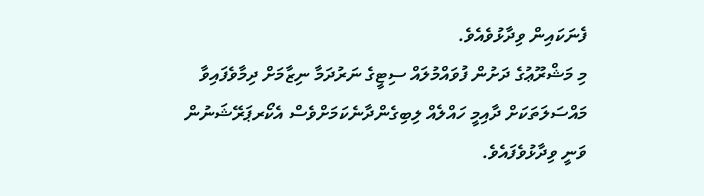ފެނަކައިން ވިދާޅުވެއެވެ.
މި މަޝްރޫޢުގެ ދަށުން ފުވައްމުލައް ސިޓީގެ ނަރުދަމާ ނިޒާމަށް ދިމާވެފައިވާ މައްސަލަތަކަށް ދާއިމީ ހައްލެއް ލިބިގެންދާނެކަމަށްވެސް އެކޯރޕަރޭޝަނުން ވަނީ ވިދާޅުވެފައެވެ.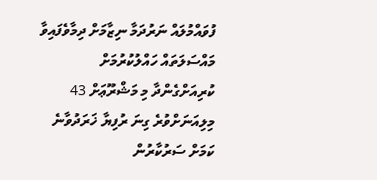ފުވައްމުލައް ނަރުދަމާ ނިޒާމަށް ދިމާވެފައިވާ މައްސަލަތައް ހައްލުކުރުމަށް ކުރިއަށްގެންދާ މި މަޝްރޫޢަށް 43 މިލިއަނަށްވުރެ ގިނަ ރުފިޔާ ޚަރަދުވާނެ ކަމަށް ސަރުކާރުން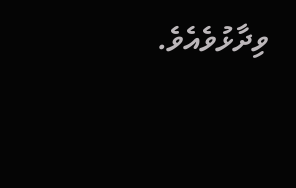ވިދާޅުވެއެވެ.